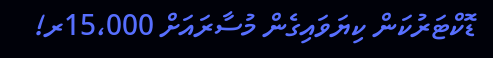ޑޮކްޓަރުކަން ކިޔަވައިގެން މުސާރައަށް 15،000ރ!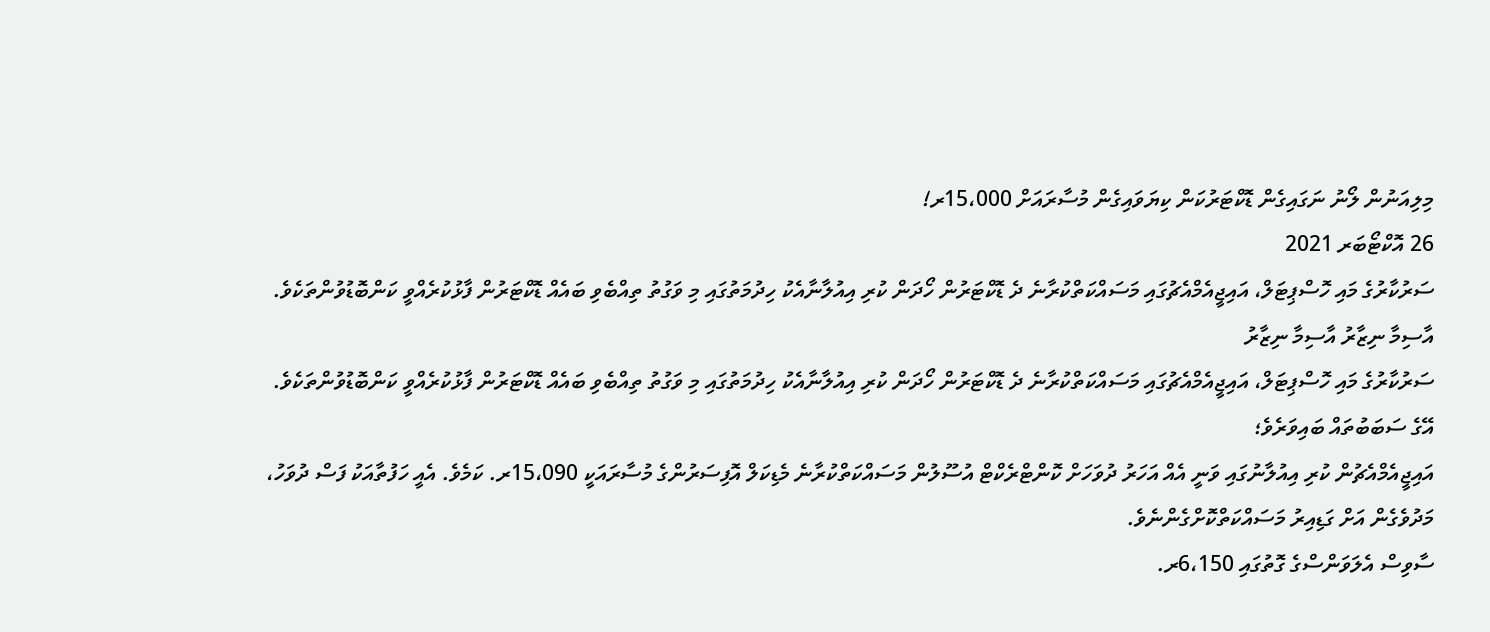މިލިއަނުން ލޯނު ނަގައިގެން ޑޮކްޓަރުކަން ކިޔަވައިގެން މުސާރައަށް 15،000ރ!
26 އޮކްޓޯބަރ 2021
ސަރުކާރުގެ މައި ހޮސްޕިޓަލް، އައިޖީއެމްއެޗުގައި މަސައްކަތްކުރާނެ ދެ ޑޮކްޓަރުން ހޯދަން ކުރި އިއުލާނާއެކު ހިދުމަތުގައި މި ވަގުތު ތިއްބެވި ބައެއް ޑޮކްޓަރުން ފާޅުކުރެއްވީ ކަންބޮޑުވުންތަކެވެ.
އާސިމާ ނިޒާރު އާސިމާ ނިޒާރު
ސަރުކާރުގެ މައި ހޮސްޕިޓަލް، އައިޖީއެމްއެޗުގައި މަސައްކަތްކުރާނެ ދެ ޑޮކްޓަރުން ހޯދަން ކުރި އިއުލާނާއެކު ހިދުމަތުގައި މި ވަގުތު ތިއްބެވި ބައެއް ޑޮކްޓަރުން ފާޅުކުރެއްވީ ކަންބޮޑުވުންތަކެވެ.
އޭގެ ސަބަބުތައް ބައިވަރެވެ؛
އައިޖީއެމްއެޗުން ކުރި އިއުލާނުގައި ވަނީ އެއް އަހަރު ދުވަހަށް ކޮންޓްރެކްޓް އުސޫލުން މަސައްކަތްކުރާނެ މެޑިކަލް އޮފިސަރުންގެ މުސާރައަކީ 15،090ރ. ކަމެވެ. އެއީ ހަފުތާއަކު ފަސް ދުވަހު، މަދުވެގެން އަށް ގަޑިއިރު މަސައްކަތްކޮށްގެންނެވެ.
ސާވިސް އެލަވަންސްގެ ގޮތުގައި 6،150ރ.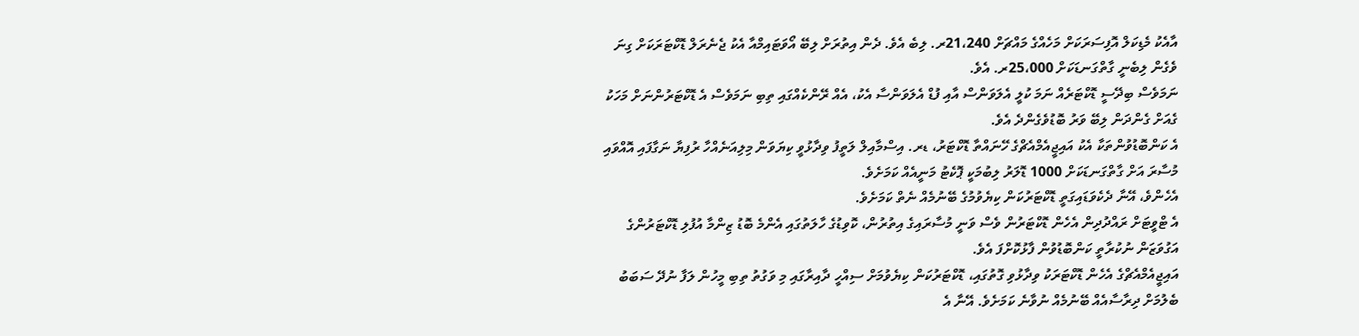އާއެކު މެޑިކަލް އޮފިސަރަކަށް މަހެއްގެ މައްޗަށް 21،240ރ. ލިބެ އެވެ. ދެން އިތުރަށް ލިބޭ އޯވަޓައިމްއާ އެކު ޖެނެރަލް ޑޮކްޓަރަކަށް ގިނަ ވެގެން ލިބެނީ ގާތްގަނޑަކަށް 25،000ރ. އެވެ.
ނަމަވެސް ބިދޭސީ ޑޮކްޓަރެއް ނަމަ ކުލީ އެލަވަންސް އާއި ފުޑް އެލަވަންސާ އެކު، އެއް ރޭންކެއްގައި ތިބި ނަމަވެސް އެ ޑޮކްޓަރުންނަށް މަހަކު ގެއަށް ގެންދަން ލިބޭ ވަރު ބޮޑުވެގެންދެ އެވެ.
އެ ކަންބޮޑުވުންތަކާ އެކު އައިޖީއެމްއެޗްގެ ހޭނައްތާ ޑޮކްޓަރު، ޑރ. އިސްމާއިލް ލަތީފު ވިދާޅުވީ ކިޔަވަން މިލިއަނެއްހާ ރުފިޔާ ނަގާފައި އޮއްވައި މުސާރަ އަށް ގާތްގަނޑަކަށް 1000 ޑޮލަރު ލިބުމަކީ ޕޮކެޓު މަނީއެއް ކަމަށެވެ.
އެހެންވެ، އޭނާ ދެކެވަޑައިގަތީ ޑޮކްޓަރުކަން ކިޔެވުމުގެ ބޭނުމެއް ނެތް ކަމަށެވެ.
އެ ޓްވީޓަށް ރައްދުދިން އެހެން ޑޮކްޓަރުން ވެސް ވަނީ މުސާރައިގެ އިތުރުން، ކޮވިޑުގެ ހާލަތުގައި އެންމެ ބޮޑު ޒިންމާ އުފުލި ޑޮކްޓަރުންގެ އަގުވަޒަން ނުކުރާތީ ކަންބޮޑުވުން ފާޅުކޮށްފަ އެވެ.
އައިޖީއެމްއެޗްގެ އެހެން ޑޮކްޓަރަކު ވިދާޅުވި ގޮތުގައި، ޑޮކްޓަރުކަން ކިޔެވުމަށް ސިއްހީ ދާއިރާގައި މި ވަގުތު ތިބި މީހުން ލަފާ ނުދޭ ސަބަބު ބެލުމަށް ދިރާސާއެއް ބޭނުމެއް ނުވާނެ ކަމަށެވެ. އޭނާ އެ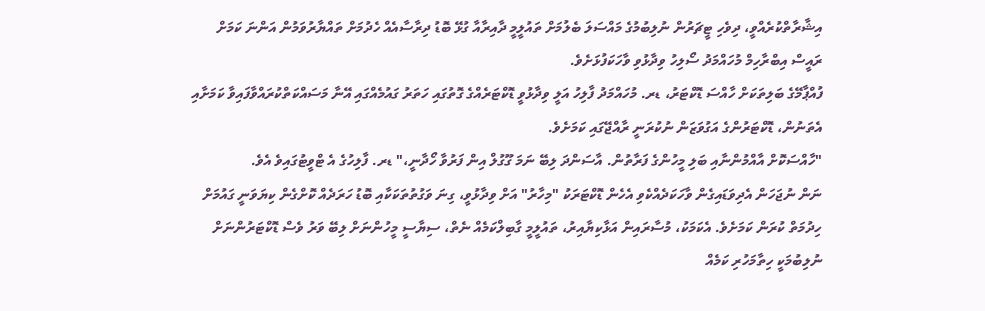އިޝާރާތްކުރެއްވީ، ދިވެހި ޓީޗަރުން ނުލިބުމުގެ މައްސަލަ ބެލުމަށް ތައުލީމީ ދާއިރާއާ ގުޅޭ ބޮޑު ދިރާސާއެއް ހެދުމަށް ތައްޔާރުވަމުން އަންނަ ކަމަށް ރައީސް އިބްރާހިމް މުހައްމަދު ސޯލިހު ވިދާޅުވި ވާހަކަފުޅަށެވެ.
ފުއްޕާމޭގެ ބަލިތަކަށް ހާއްސަ ޑޮކްޓަރު، ޑރ. މުހައްމަދު ފާލިހު އަލީ ވިދާޅުވީ ޑޮކްޓަރެއްގެ ގޮތުގައި ހަތަރު ގައުމެއްގައި އޭނާ މަސައްކަތްކުރައްވާފައިވާ ކަމަށާއި އެތަނުން، ޑޮކްޓަރުންގެ އަގުވަޒަން ނުކުރަނީ ރާއްޖޭގައި ކަމަށެވެ.
"ހާއްސަކޮށް އާއްމުންނާއި ބަލި މީހުންގެ ފަރާތުން. އާސަންދަ ލިބޭ ނަމަ ގޫގުލް އިން ފަރުވާ ހޯދާނީ،" ޑރ. ފާލިހުގެ އެ ޓްވީޓުގައިވެ އެވެ.
ނަން ނުޖަހަން އެދިވަޑައިގެން ވާހަކަދެއްކެވި އެހެން ޑޮކްޓަރަކު "މިހާރު" އަށް ވިދާޅުވީ، ގިނަ ވަގުތުތަކަކާއި ބޮޑު ހަރަދެއް ކޮށްގެން ކިޔަވަނީ ގައުމަށް ހިދުމަތް ކުރަން ކަމަށެވެ. އެކަމަކު، މުސާރައިން އަޅާކިޔާއިރު، ތައުލީމީ ގާބިލްކަމެއް ނެތް، ސިޔާސީ މީހުންނަށް ލިބޭ ވަރު ވެސް ޑޮކްޓަރުންނަށް ނުލިބުމަކީ ހިތާމަހުރި ކަމެއް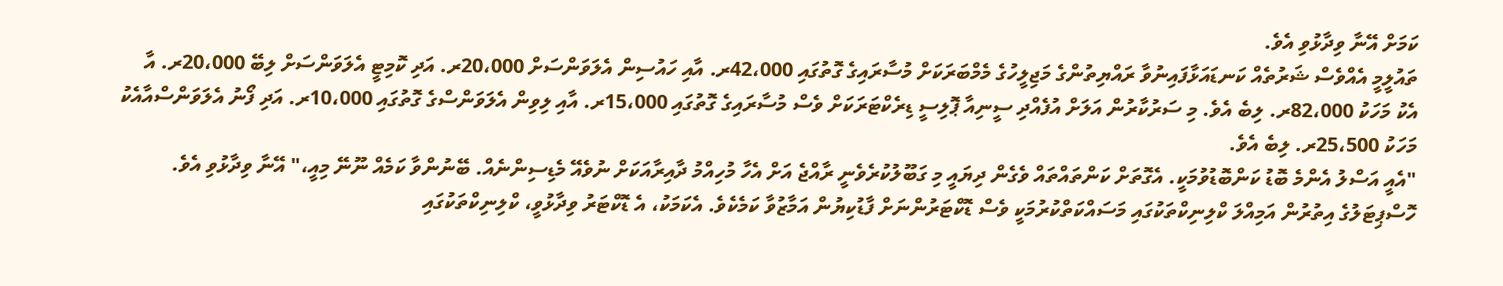ކަމަށް އޭނާ ވިދާޅުވި އެވެ.
ތައުލީމީ އެއްވެސް ޝަރުތެއް ކަނޑައަޅާފައިނުވާ ރައްޔިތުންގެ މަޖިލީހުގެ މެމްބަރަކަށް މުސާރައިގެ ގޮތުގައި 42،000ރ. އާއި ހައުސިން އެލަވަންސަށް 20،000ރ. އަދި ކޮމިޓީ އެލަވަންސަށް ލިބޭ 20،000ރ. އާ އެކު މަހަކު 82،000ރ. ލިބެ އެވެ. މި ސަރުކާރުން އަލަށް އުފެއްދި ސީނިއާ ޕޮލިސީ ޑިރެކްޓަރަކަށް ވެސް މުސާރައިގެ ގޮތުގައި 15،000ރ. އާއި ލިވިން އެލަވަންސްގެ ގޮތުގައި 10،000ރ. އަދި ފޯނު އެލަވަންސްއާއެކު މަހަކު 25،500ރ. ލިބެ އެވެ.
"އެއީ އަސްލު އެންމެ ބޮޑު ކަންބޮޑުވުމަކީ. އެގޮތަށް ކަންތައްތައް ވެގެން ދިޔައީ މި ގަބޫލުކުރެވެނީ ރާއްޖެ އަށް އެހާ މުހިއްމު ދާއިރާއަކަށް ނުވެއޭ މެޑިސިންނެއް. ބޭނުންވާ ކަމެއް ނޫނޭ މިއީ،" އޭނާ ވިދާޅުވި އެވެ.
ހޮސްޕިޓަލުގެ އިތުރުން އަމިއްލަ ކްލިނިކްތަކުގައި މަސައްކަތްކުރުމަކީ ވެސް ޑޮކްޓަރުންނަށް ފާޑުކިޔުން އަމާޒުވާ ކަމެކެވެ. އެކަމަކު، އެ ޑޮކްޓަރު ވިދާޅުވީ، ކްލިނިކްތަކުގައި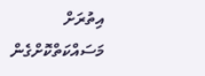އިތުރަށް މަސައްކަތްކޮށްގެން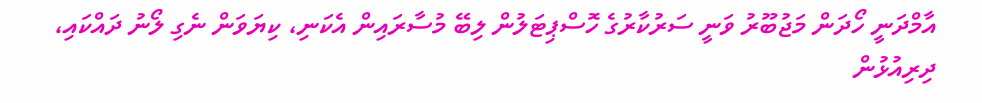އާމްދަނީ ހޯދަން މަޖުބޫރު ވަނީ ސަރުކާރުގެ ހޮސްޕިޓަލުން ލިބޭ މުސާރައިން އެކަނި، ކިޔަވަން ނެގި ލޯނު ދައްކައި، ދިރިއުޅުން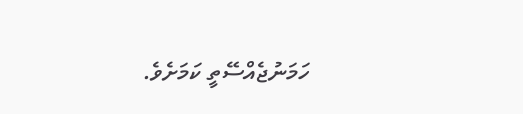ހަމަނުޖެއްސޭތީ ކަމަށެވެ.